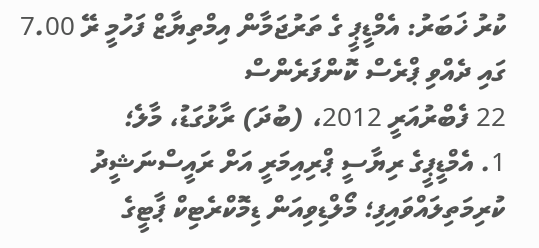ކުރު ޚަބަރު: އެމްޑީޕީ ގެ ތަރުޖަމާން އިމްތިޔާޒް ފަހުމީ ރޭ 7.00 ގައި ދެއްވި ޕްރެސް ކޮންފަރެންސް
22 ފެބްރުއަރީ 2012، (ބުދަ) ރާޅުގަޑު، މާލެ؛
1. އެމްޑީޕީގެ ރިޔާސީ ޕްރިއިމަރީ އަށް ރައީސްނަޝީދު ކުރިމަތިލައްވައިފި؛ މޯލްޑިވިއަން ޑިމޮކްރެޓިކް ޕާޓީގެ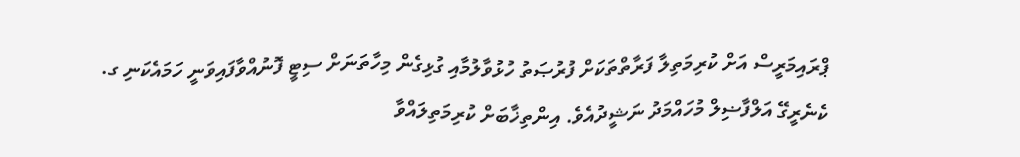ޕްރައިމަރީސް އަށް ކުރިމަތިލާ ފަރާތްތަކަށް ފުރުޞަތު ހުޅުވާލުމާއި ގުޅިގެން މިހާތަނަށް ސިޓީ ފޮނުއްވާފައިވަނީ ހަމައެކަނި ގ. ކެނެރީގޭ އަލްފާޟިލް މުހައްމަދު ނަޝީދުއެވެ. އިންތިޚާބަށް ކުރިމަތިލައްވާ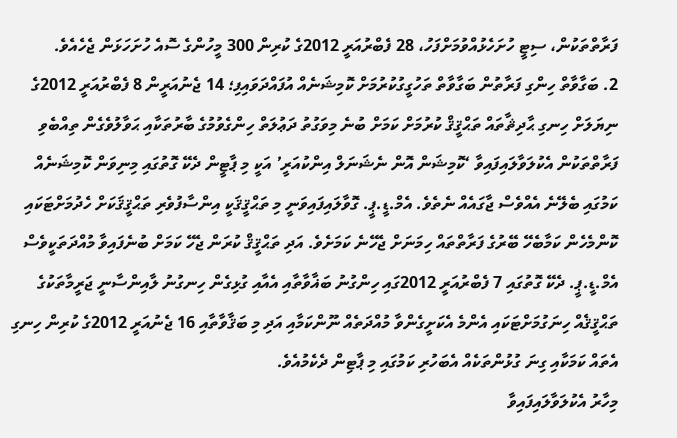ފަރާތްތަކުން، ސިޓީ ހުށަހެޅުއްވުމަށްފަހު، 28 ފެބްރުއަރީ 2012ގެ ކުރިން 300 މީހުންގެ ސޮއެ ހުށަހަޅަން ޖެހެއެވެ.
2. ބަގާވާތް ހިންގި ފަރާތުން ބަގާވާތް ތަހުގީގުކުރުމަށް ކޮމިޝަނެއް އުފައްދަވައިފި؛ 14 ޖެނުއަރީން 8 ފެބްރުއަރީ 2012ގެ ނިޔަލަށް ހިނގި ޙާދިޘާތައް ތަޙްޤީޤް ކުރުމަށް ކަމަށް ބުނެ މިވަގުތު ދަޢުލަތް ހިންގެވުމުގެ ބާރުތަކާއި ޙަވާލުވެގެން ތިއްބެވި ފަރާތްތަކުން އެކުލަވާލައިފައިވާ ‘ކޮމިޝަން އޮން ނެޝަނަލް އިންކުއަރީ’ އަކީ މި ޕާޓީން ދެކޭ ގޮތުގައި މިނިވަން ކޮމިޝަނެއް ކަމުގައި ބެލޭނެ އެއްވެސް ޖާގައެއް ނެތެވެ. އެމް.ޑީ.ޕީ. ގޮވާލައިފައިވަނީ މި ތަޙްޤީޤަކީ އިންސާފުވެރި ތަޙްޤީޤަކަށް ހެދުމަށްޓަކައި ކޮންމެހެން ކަމާބެހޭ ބޭރުގެ ފަރާތްތައް ހިމަނަށް ޖެހޭނެ ކަމަށެވެ. އަދި ތަޙްޤީޤް ކުރަން ޖެހޭ ކަމަށް ބުނެފައިވާ މުއްދަތަކީވެސް އެމް.ޑީ.ޕީ. ދެކޭ ގޮތުގައި 7 ފެބްރުއަރީ 2012ގައި ހިންގުނު ބަޣާވާތާއި އެއާއި ގުޅިގެން ހިނގުނު ލާއިންސާނީ ޖަރީމާތަކުގެ ތަޙްޤީޤެއް ހިނަގުމަށްޓަކައި އެންމެ އެކަށީގެންވާ މުއްދަތެއް ނޫންކަމާއި އަދި މި ބަޤާވާތާއި 16 ޖެނުއަރީ 2012ގެ ކުރިން ހިނގި އެތައް ކަމަކާއި ގިނަ ގުޅުންތަކެއް އެބަހުރި ކަމުގައި މި ޕާޓިން ދެކެމުއެވެ.
މިހާރު އެކުލަވާލައިފައިވާ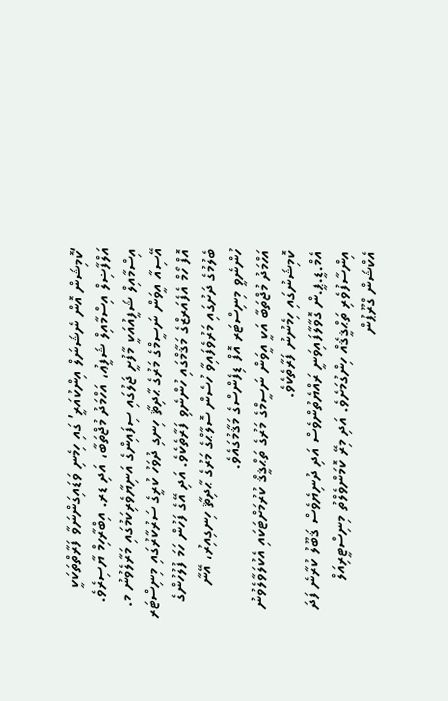‘ކޮމިޝަން އޮން ނެޝަނަލް އިންކުއަރީ’ ގައި ހިމެނި ވަޑައިގަންނަވާ ފަރާތްތަކަކީ އަލްފާޟިލް އިސްމާއިލް ޝަފީޢު، އަހްމަދު މުޖްތަބާ، އަދި ޑރ. އިބްރާހިމް ޔާސިރެވެ.
އިސްމާއިލް ޝަފީއުއަކީ މާފުށީ ޖަލުގައި ސިފައިންގެ އަނިޔާވެރިކަމުގައި މަރާލެވުނު މ. އޭސިއާ އީވަން ނަސީމްގެ މަރުގެ ޙާދިޘާ ހިނގި ދުވަހު ކުރީގެ ސަރުކާރުގައި މިނިސްޓަރ އޮފް ހޯމް އެފެއަރޒްގެ މަޤާމްގައި ހުންނެވި ފަރާތެކެވެ. އަދި އޭގެ ފަހުން ހަމަ ފުލުހުންގެ ބެލުމުގެ ދަށުގައި މަރުވެފައިވާ ހުސެން ސޮލާޙްގެ މަރުގެ ޙާދިޘާ ހިނގިއިރު، އޭނާ ހުންނެވީ މިނިސްޓަރ އޮފް ޑިފެންސްގެ މަޤާމުގައެވެ.
އަހްމަދު މުޖްތަބާ އަކީ އީވަން ނަސީމްގެ މަރުގެ ތަޙްޤީޤް ކުރުމަށްޓަކައި އެކުލަވާލެވުނު ކޮމިޝަނުގައި ހިމެނުނު ފަރާތެކެވެ.
އެމް.ޑީ.ޕީ.ން ގޮވާލާފައިވަނީ ރައްޔެތުންވެސް އަދި ދުނިޔެވެސް ޤަބޫލު ކުރާނެ ފަދަ އިންސާފުވެރި ތަޙްޤީޤެއް ހިންގުމަށެވެ. އަދި މިރޭ ކޮމަންވެލްތު މިނިސްޓީރިއަލް އެކްޝަން ގްރޫޕުން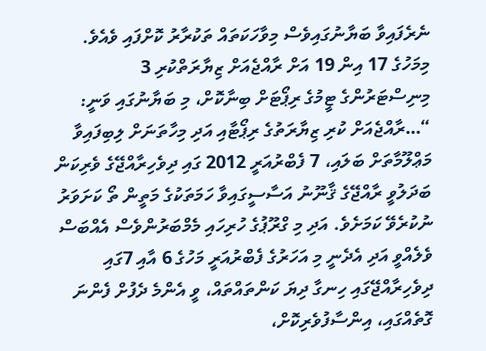ނެރެފައިވާ ބަޔާނުގައިވެސް މިވާހަކަތައް ތަކުރާރު ކޮށްފައި ވެއެވެ. މިމަހުގެ 17 އިން 19 އަށް ރާއްޖެއަށް ޒިޔާރަތްކުރި 3 މިނިސްޓަރުންގެ ޓީމުގެ ރިޕޯޓަށް ބިނާކޮށް، މި ބަޔާނުގައި ވަނީ:
“…ރާއްޖެއަށް ކުރި ޒިޔާރަތުގެ ރިޕޯޓާއި އަދި މިހާތަނަށް ލިބިފައިވާ މަޢްލޫމާތަށް ބަލައި، 7 ފެބްރުއަރީ 2012 ގައި ދިވެހިރާއްޖޭގެ ވެރިކަން ބަދަލުވީ ރާއްޖޭގެ ޤާނޫނު އަސާސީގައިވާ ހަމަތަކުގެ މަތީން ތޯ ކަށަވަރު ނުކުރެވޭ ކަމަށެވެ. އަދި މި ގްރޫޕުގެ ހުރިހައި މެމްބަރުންވެސް އެއްބަސް ވެލެއްވީ އަދި އެދެނީ މި އަހަރުގެ ފެބްރުއަރީ މަހުގެ 6 އާއި 7ގައި ދިވެހިރާއްޖޭގައި ހިނގާ ދިޔަ ކަންތައްތައް، ވީ އެންމެ ދެފުށް ފެންނަ ގޮތެއްގައި، އިންސާފުވެރިކޮށް،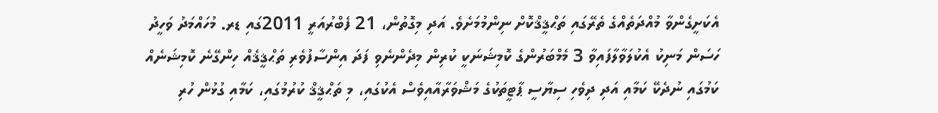އެކަށީގެންވާ މުއްދަތެއްގެ ތެރޭގައި ތަޙްޤީޤްކޮށް ނިންމުމަށެވެ. އަދި މިގޮތުން، 21 ފެބްރުއަރީ 2011ގައި ޑރ. މުހައްމަދު ވަހީދު ހަސަން މަނިކު އެކުލަވާލާފައިވާ 3 މެމްބަރުންގެ ކޮމިޝަނަކީ ކުރިން މިދެންނެވި ފަދަ އިންސާފުވެރި ތަޙްޤީޤެއް ހިންގޭނެ ކޮމިޝަނެއް ކަމުގައި ނުދެކޭ ކަމާއި އަދި ދިވެހި ސިޔާސީ ޕާޓީތަކުގެ މަޝްވަރާއާއިވެސް އެކުގައި، މި ތަޙްޤީޤް ކުރުމުގައި، ކަމާއި ގުޅުން ހުރި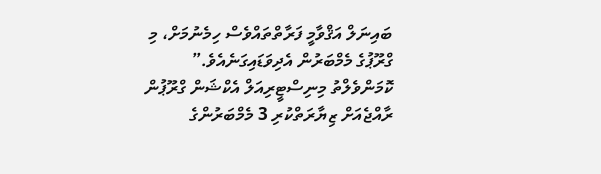ބައިނަލް އަޤްވާމީ ފަރާތްތައްވެސް ހިމެނުމަށް، މި ގްރޫޕުގެ މެމްބަރުން އެދިވަޑައިގަނެއެވެ.”
ކޮމަންވެލްތު މިނިސްޓީރިއަލް އެކްޝަން ގްރޫޕުން ރާއްޖެއަށް ޒިޔާރަތްކުރި 3 މެމްބަރުންގެ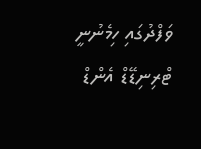ވަފްދުގައި ހިމެނުނީ ޓްރިނިޑޭޑް އެންޑް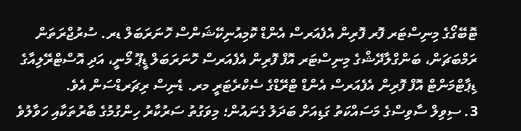ޓޮބޭގޯގެ މިނިސްޓަރ ފޮރ ފޮރިން އެފެއަރސް އެންޑް ކޮމިއުނިކޭޝަންސް ހޮނަރަބަލް ޑރ. ސުރުޖްރަތަން ރަމްބަޗަން، ބަންގްލާދޭޝްގެ މިނިސްޓަރ އޮފް ފޮރިން އެފެއަރސް ހޮނަރަބަލް ޑީޕޫ މޯނީ، އަދި އޮސްޓްރޭލިއާގެ ޑިޕާޓްމަންޓް އޮފް ފޮރިން އެފެއަރސް އެންޑް ޓްރޭޑްގެ ސެކްރެޓަރީ މރ. ޑެނިސް ރިޗަރޑްސަން އެވެ.
3. ސިވިލް ސާވިސްގެ މަސައްކަތު ގަޑިއަށް ބަދަލު ގެނައުން؛ މިވަގުތު ސަރުކާރު ހިންގުމުގެ ބާރުތަކާއި ހަވާލުވެ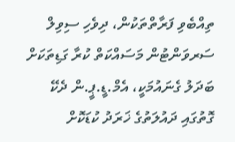ތިއްބެވި ފަރާތްތަކުން، ދިވެހި ސިވިލް ސަރވަންޓުން މަސައްކަތް ކުރާ ގަޑިތަކަށް ބަދަލު ގެނައުމަކީ، އެމް.ޑީ.ޕީ.ން ދެކޭ ގޮތުގައި ދައުލަތުގެ ޚަރަދު ކުޑަކޮށް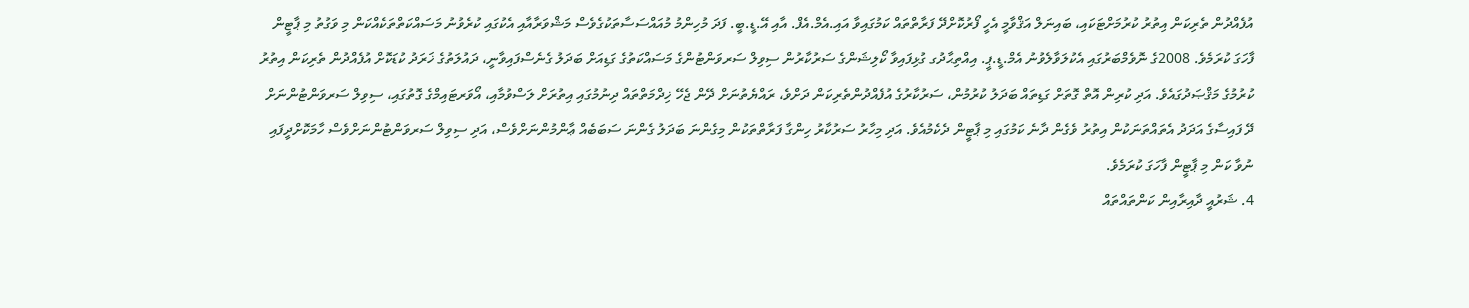އުފެއްދުން ތެރިކަން އިތުރު ކުރުމަށްޓަކައި، ބައިނަލް އަޤްވާމީ އެހީ ފޯރުކޮށްދޭ ފަރާތްތައް ކަމުގައިވާ އައި.އެމް.އެފް. އާއި އޭ.ޑީ.ބީ. ފަދަ މުހިންމު މުއައްސަސާތަކުގެވެސް މަޝްވަރާއާއި އެކުގައި ކުރެވުނު މަސައްކަތްތަކެއްކަން މި ވަގުތު މި ޕާޓީން ފާހަގަ ކުރަމެވެ. 2008ގެ ނޮވެމްބަރުގައި އެކުލަވާލެވުނު އެމް.ޑީ.ޕީ. އިއްތިޙާދުގ ގުޅިފައިވާ ކޯލިޝަންގެ ސަރުކާރުން ސިވިލް ސަރވަންޓުންގެ މަސައްކަތުގެ ގަޑިއަށް ބަދަލު ގެނެސްފައިވާނީ، ދައުލަތުގެ ޚަރަދު ކުޑަކޮށް އުފެއްދުން ތެރިކަން އިތުރު ކުރުމުގެ މަޤްޞަދުގައެވެ. އަދި ކުރިން އޮތް ގޮތަށް ގަޑިތައް ބަދަލު ކުރުމުން، ސަރުކާރުގެ އުފެއްދުންތެރިކަން ދަށްވެ، ރައްޔެތުނަށް ދޭން ޖެހޭ ޚިދްމަތްތައް ދިނުމުގައި އިތުރަށް ލަސްވުމާއި، އޯވަރޓައިމްގެ ގޮތުގައި، ސިވިލް ސަރވަންޓުންނަށް ދޭ ފައިސާގެ އަދަދު އެތައްތަނަކުން އިތުރު ވެގެން ދާނެ ކަމުގައި މި ޕާޓީން ދެކެމުއެވެ. އަދި މިހާރު ސަރުކާރު ހިންގާ ފަރާތްތަކުން މިގެންނަ ބަދަލު ގެންނަ ސަބަބެއް ޢާންމުންނަށްވެސް، އަދި ސިވިލް ސަރވަންޓުންނަށްވެސް ހާމަކޮށްދީފައި ނުވާ ކަން މި ޕާޓީން ފާހަގަ ކުރަމެވެ.
4. ޝަރުއީ ދާއިރާއިން ކަންތައްތައް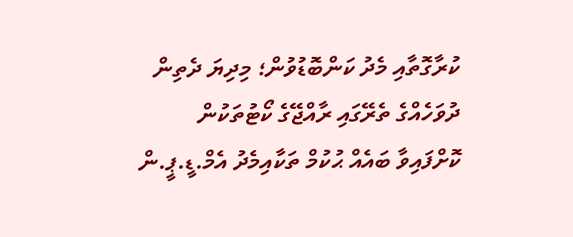ކުރާގޮތާއި މެދު ކަންބޮޑުވުން؛ މިދިޔަ ދެތިން ދުވަހެއްގެ ތެރޭގައި ރާއްޖޭގެ ކޯޓުތަކުން ކޮށްފައިވާ ބައެއް ޙުކުމް ތަކާއިމެދު އެމް.ޑީ.ޕީ.ން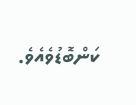ކަންބޮޑުވެއެވެ.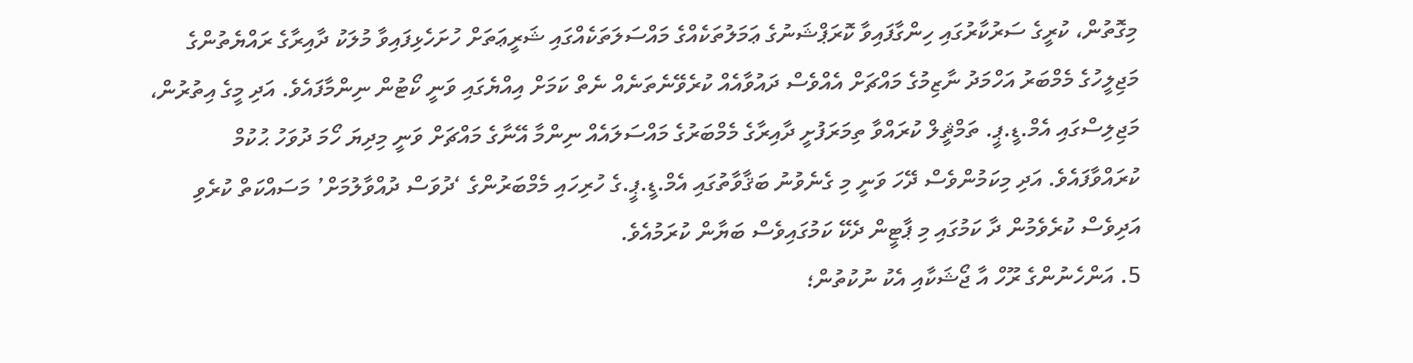މިގޮތުން، ކުރީގެ ސަރުކާރުގައި ހިންގާފައިވާ ކޮރަޕްޝަނުގެ ޢަމަލުތަކެއްގެ މައްސަލަތަކެއްގައި ޝަރީޢަތަށް ހުށަހެޅިފައިވާ މުލަކު ދާއިރާގެ ރައްޔެތުންގެ މަޖިލީހުގެ މެމްބަރު އަހްމަދު ނާޒިމުގެ މައްޗަށް އެއްވެސް ދައުވާއެއް ކުރެވޭނެތަނެއް ނެތް ކަމަށް އިއްޔެގައި ވަނީ ކޯޓުން ނިންމާފައެވެ. އަދި މީގެ އިތުރުން، މަޖިލިސްގައި އެމް.ޑީ.ޕީ. ތަމްޘީލް ކުރައްވާ ތިމަރަފުށީ ދާއިރާގެ މެމްބަރުގެ މައްސަލައެއް ނިންމާ އޭނާގެ މައްޗަށް ވަނީ މިދިޔަ ހޯމަ ދުވަހު ޙުކުމް ކުރައްވާފައެވެ. އަދި މިކަމުންވެސް ދޭހަ ވަނީ މި ގެނެވުނު ބަޤާވާތުގައި އެމް.ޑީ.ޕީ.ގެ ހުރިހައި މެމްބަރުންގެ ‘ދުވަސް ދުއްވާލުމަށް’ މަސައްކަތް ކުރެވި އަދިވެސް ކުރެވެމުން ދާ ކަމުގައި މި ޕާޓީން ދެކޭ ކަމުގައިވެސް ބަޔާން ކުރަމުއެވެ.
5. އަންހެނުންގެ ރޫހް އާ ޖޯޝަކާއި އެކު ނުކުތުން؛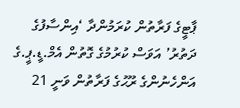ޕާޓީގެ ފަރާތުން ކުރަމުންދާ ‘އިންސާފުގެ ދަތުރު’ އަވަސް ކުރުމުގެ ގޮތުން އެމް.ޑީ.ޕީ.ގެ އަންހެނުންގެ ރޫޙުގެ ފަރާތުން ވަނީ 21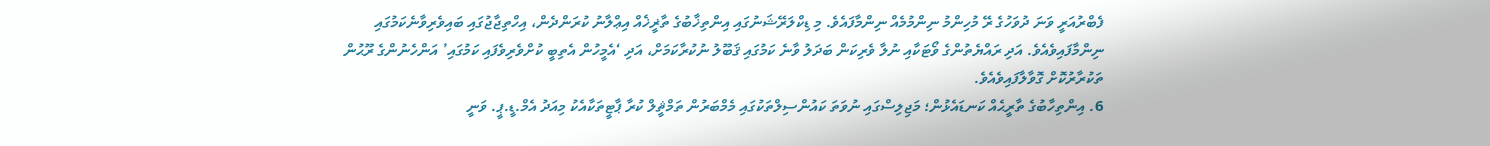ފެބްރުއަރީ ވަނަ ދުވަހުގެ ރޭ މުހިންމު ނިންމުމެއް ނިންމާފައެވެ. މި ޑިކްލަރޭޝަނުގައި އިންތިޚާބުގެ ތާޜީޚެއް އިޢްލާނު ކުރަންދެން، އިހްތިޖާޖުގައި ބައިވެރިވާނެކަމުގައި ނިންމާފައިވެއެވެ. އަދި ރައްޔެތުންގެ ވޯޓަކާއި ނުލާ ވެރިކަން ބަދަލު ވާނެ ކަމުގައި ޤަބޫލު ނުކުރާކަމަށް، އަދި ‘އެމީހުން އެތިބީ ކުށްވެރިވެފައި ކަމުގައި’ އަންހެނުންގެ ރޫޙުން ތަކުރާރުކޮށް ގޮވާލާފައިވެއެވެ.
6. އިންތިހާބުގެ ތާރީޙެއް ކަނޑައެޅުން؛ މަޖިލިސްގައި ނުވަތަ ކައުންސިލްތަކުގައި މެމްބަރުން ތަމްޘީލް ކުރާ ޕާޓީތަކާއެކު މިއަދު އެމް.ޑީ.ޕީ. ވަނީ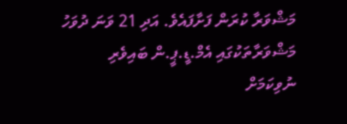މަޝްވަރާ ކުރަން ފަށާފައެވެ. އަދި 21 ވަނަ ދުވަހު މަޝްވަރާތަކުގައި އެމް.ޑީ.ޕީ.ން ބައިވެރި ނުވިކަމަށް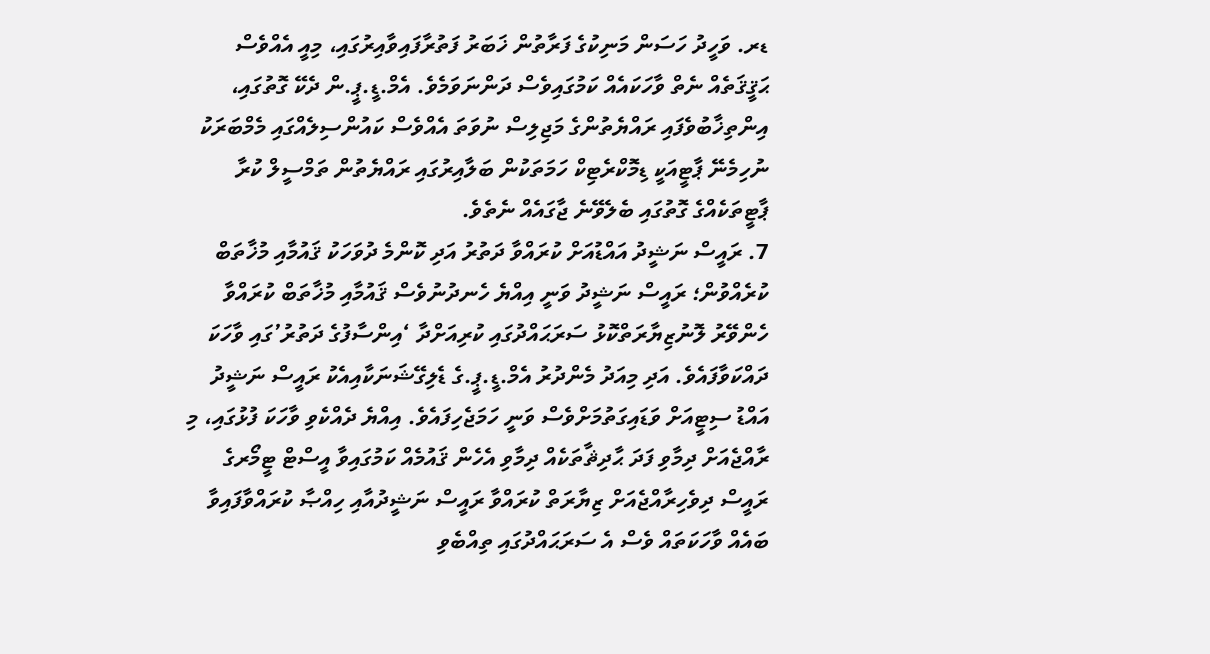ޑރ. ވަހީދު ހަސަން މަނިކުގެ ފަރާތުން ޚަބަރު ފަތުރާފައިވާއިރުގައި، މިއީ އެއްވެސް ޙަޤީޤަތެއް ނެތް ވާހަކައެއް ކަމުގައިވެސް ދަންނަވަމެވެ. އެމް.ޑީ.ޕީ.ން ދެކޭ ގޮތުގައި، އިންތިޚާބުވެފައި ރައްޔެތުންގެ މަޖިލިސް ނުވަތަ އެއްވެސް ކައުންސިލެއްގައި މެމްބަރަކު ނުހިމެނޭ ޕާޓީއަކީ ޑިމޮކްރެޓިކް ހަމަތަކުން ބަލާއިރުގައި ރައްޔެތުން ތަމްސީލް ކުރާ ޕާޓީތަކެއްގެ ގޮތުގައި ބެލެވޭނެ ޖާގައެއް ނެތެވެ.
7. ރައީސް ނަޝީދު އައްޑުއަށް ކުރައްވާ ދަތުރު އަދި ކޮންމެ ދުވަހަކު ޤައުމާއި މުޚާތަބް ކުރެއްވުން؛ ރައީސް ނަޝީދު ވަނީ އިއްޔެ ހެނދުނުވެސް ޤައުމާއި މުޚާތަބް ކުރައްވާ ހެންވޭރު ލޮނުޒިޔާރަތްކޮޅު ސަރަޙައްދުގައި ކުރިއަށްދާ ‘އިންސާފުގެ ދަތުރު’ގައި ވާހަކަ ދައްކަވާފައެވެ. އަދި މިއަދު މެންދުރު އެމް.ޑީ.ޕީ.ގެ ޑެލިގޭޝަނަކާއިއެކު ރައީސް ނަޝީދު އައްޑު ސިޓީއަށް ވަޑައިގަތުމަށްވެސް ވަނީ ހަމަޖެހިފައެވެ. އިއްޔެ ދެއްކެވި ވާހަކަ ފުޅުގައި، މި ރާއްޖެއަށް ދިމާވި ފަދަ ޙާދިޘާތަކެއް ދިމާވި އެހެން ޤައުމެއް ކަމުގައިވާ އީސްޓް ޓީމޯރގެ ރައީސް ދިވެހިރާއްޖެއަށް ޒިޔާރަތް ކުރައްވާ ރައީސް ނަޝީދުއާއި ހިއްޞާ ކުރައްވާފައިވާ ބައެއް ވާހަކަތައް ވެސް އެ ސަރަޙައްދުގައި ތިއްބެވި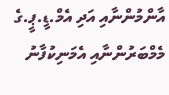އާންމުންނާއި އަދި އެމް.ޑީ.ޕީ.ގެ މެމްބަރުންނާއި އެމަނިކުފާނު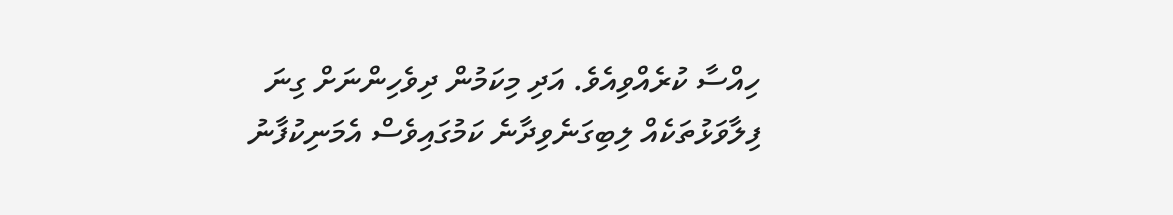ހިއްސާ ކުރެއްވިއެވެ. އަދި މިކަމުން ދިވެހިންނަށް ގިނަ ފިލާވަޅުތަކެއް ލިބިގަނެވިދާނެ ކަމުގައިވެސް އެމަނިކުފާނު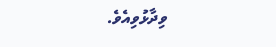ވިދާޅުވިއެވެ.